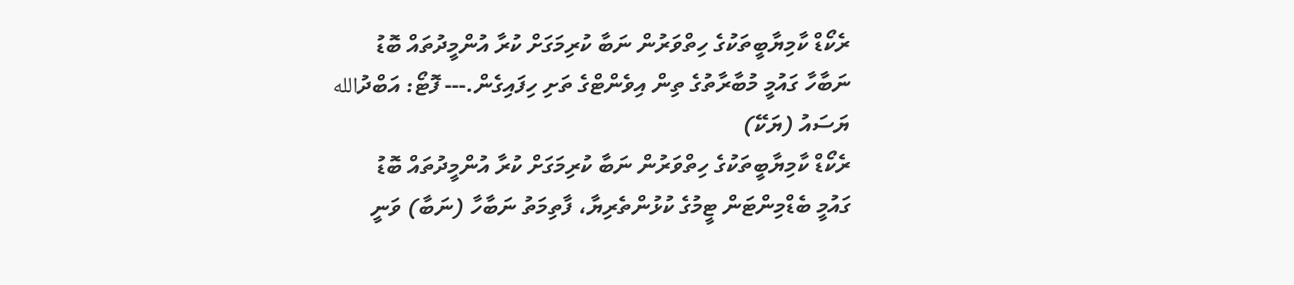ރެކޯޑް ކާމިޔާބީތަކުގެ ހިތްވަރުން ނަބާ ކުރިމަގަށް ކުރާ އުންމީދުތައް ބޮޑު
ނަބާހާ ގައުމީ މުބާރާތުގެ ތިން އިވެންޓްގެ ތަށި ހިފައިގެން.--- ފޮޓޯ: އަބްދުالله ޔަސައު (ޔަކޭ)
ރެކޯޑް ކާމިޔާބީތަކުގެ ހިތްވަރުން ނަބާ ކުރިމަގަށް ކުރާ އުންމީދުތައް ބޮޑު
ގައުމީ ބެޑްމިންޓަން ޓީމުގެ ކުޅުންތެރިޔާ، ފާތިމަތު ނަބާހާ (ނަބާ) ވަނީ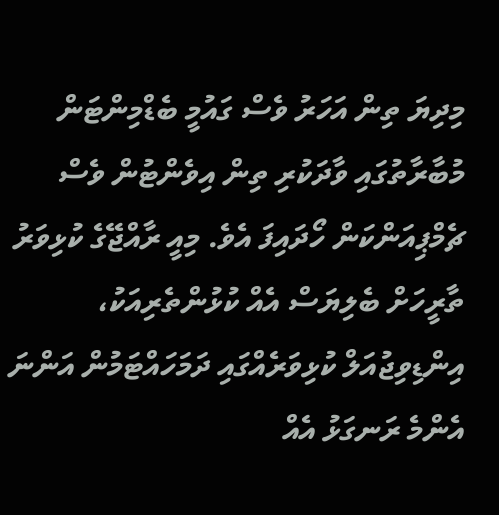މިދިޔަ ތިން އަހަރު ވެސް ގައުމީ ބެޑްމިންޓަން މުބާރާތުގައި ވާދަކުރި ތިން އިވެންޓުން ވެސް ޗެމްޕިއަންކަން ހޯދައިފަ އެވެ. މިއީ ރާއްޖޭގެ ކުޅިވަރު ތާރީހަށް ބެލިޔަސް އެއް ކުޅުންތެރިއަކު، އިންޑިވިޖުއަލް ކުޅިވަރެއްގައި ދަމަހައްޓަމުން އަންނަ އެންމެ ރަނގަޅު އެއް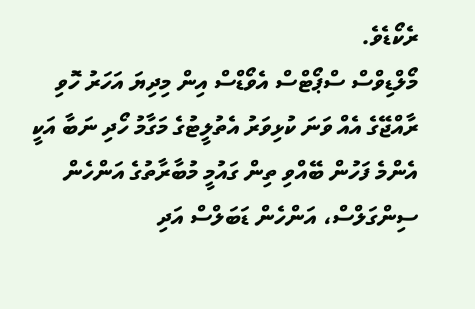ރެކޯޑެވެ.
މޯލްޑިވްސް ސްޕޯޓްސް އެވޯޑްސް އިން މިދިޔަ އަހަރު ހޮވި ރާއްޖޭގެ އެއް ވަނަ ކުޅިވަރު އެތުލީޓުގެ މަގާމު ހޯދި ނަބާ އަކީ އެންމެ ފަހުން ބޭއްވި ތިން ގައުމީ މުބާރާތުގެ އަންހެން ސިންގަލްސް، އަންހެން ޑަބަލްސް އަދި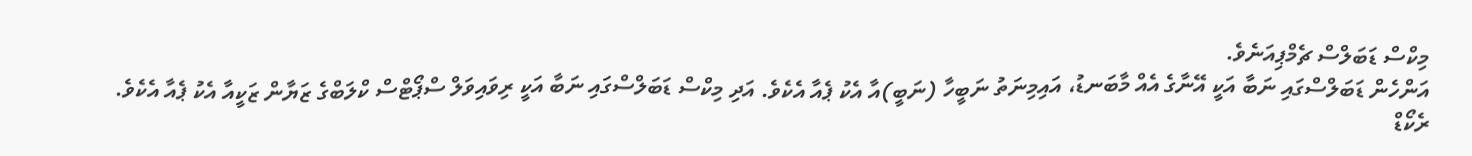މިކްސް ޑަބަލްސް ޗެމްޕިއަނެވެ.
އަންހެން ޑަބަލްސްގައި ނަބާ އަކީ އޭނާގެ އެއް މާބަނޑު، އައިމިނަތު ނަބީހާ (ނަބީ)އާ އެކު ޕެއާ އެކެވެ. އަދި މިކްސް ޑަބަލްސްގައި ނަބާ އަކީ ރިވައިވަލް ސްޕޯޓްސް ކްލަބްގެ ޒަޔާން ޒަކީއާ އެކު ޕެއާ އެކެވެ.
ރެކޯޑް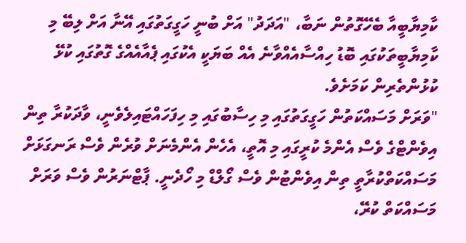ކާމިޔާބީއާ ބެހޭގޮތުން ނަބާ، "އަދަދު" އަށް ބުނީ ހަގީގަތުގައި އޭނާ އަށް ލިބޭ މި ކާމިޔާބީތަކުގައި ބޮޑު ހިއްސާއެއްވާނެ އެއް ބަޔަކީ އެކުގައި ޕެއާއެއްގެ ގޮތުގައި ކުޅޭ ކުޅުންތެރިން ކަމަށެވެ.
"ވަރަށް މަސައްކަތުން ހަގީގަތުގައި މި ހިސާބުގައި މި ހިފަހައްޓައިލެވެނީ، ވާދަކުރާ ތިން އިވެންޓްގެ ވެސް އެންމެ ކުރީގައި މި އޮތީ، އެހެން އެންމެނަށް ވުރެން ވެސް ރަނގަޅަށް މަސައްކަތްކުރާތީ ތިން އިވެންޓުން ވެސް ގޯލްޑް މި ހޯދެނީ. ޕާޓްނަރުން ވެސް ވަރަށް މަސައްކަތް ކުރޭ،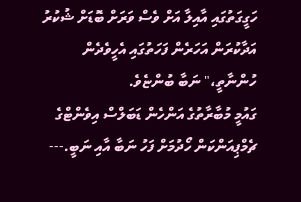ހަގީގަތުގައި އާއިލާ އަށް ވެސް ވަރަށް ބޮޑަށް ޝުކުރު އަދާކުރަން އަހަރެން ފަހަތުގައި އެހީވެދެން ހުންނާތީ،" ނަބާ ބުންޏެވެ.
ގައުމީ މުބާރާތުގެ އަންހެން ޑަބަލްސް އިވެންޓްގެ ޗެމްޕިއަންކަން ހޯދުމަށް ފަހު ނަބާ އާއި ނަބީ.---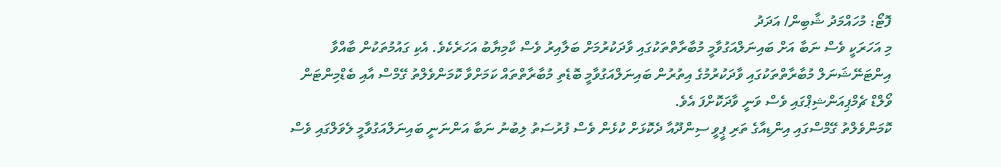ފޮޓޯ: މުހައްމަދު ޝާބިން/ އަދަދު
މި އަހަރަކީ ވެސް ނަބާ އަށް ބައިނަލްއަގުވާމީ މުބާރާތްތަކުގައި ވާދަކުރުމަށް ބަލާއިރު ވެސް ކާމިޔާބު އަހަރެކެވެ. އެކި ގައުމުތަކުން ބާއްވާ އިންޓަނޭޝަނަލް މުބާރާތްތަކުގައި ވާދަކުރުމުގެ އިތުރުން ބައިނަލްއަގުވާމީ ބޮޑެތި މުބާރާތްތައް ކަމަށްވާ ކޮމަންވެލްތު ގޭމްސް އާއި ބެޑްމިންޓަން ވޯލްޑް ޗެމްޕިއަންޝިޕްގައި ވެސް ވަނީ ވާދަކޮށްފަ އެވެ.
ކޮމަންވެލްތު ގޭމްސްގައި އިންޑިއާގެ ތަރި ޕީވީ ސިންދޫއާ ދެކޮޅަށް ކުޅެން ވެސް ފުރުސަތު ލިބުނު ނަބާ އަންނަނީ ބައިނަލްއަގުވާމީ ލެވަލްގައި ވެސް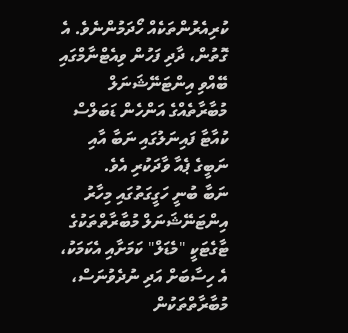ކުރިއެރުންތަކެއް ހޯދަމުންނެވެ. އެ ގޮތުން، ދާދި ފަހުން ވިއެޓްނާމްގައި ބޭއްވި އިންޓަނޭޝަނަލް މުބާރާތެއްގެ އަންހެން ޑަބަލްސް ކުއާޓާ ފައިނަލުގައި ނަބާ އާއި ނަބީގެ ޕެއާ ވާދަކުރި އެވެ.
ނަބާ ބުނީ ހަގީގަތުގައި މިހާރު އިންޓަނޭޝަނަލް މުބާރާތްތަކުގެ ޓާގެޓަކީ "މެޑަލް" ކަމަށާއި އެކަމަކު، އެ ހިސާބަށް އަދި ނުދެވުނަސް، މުބާރާތްތަކުން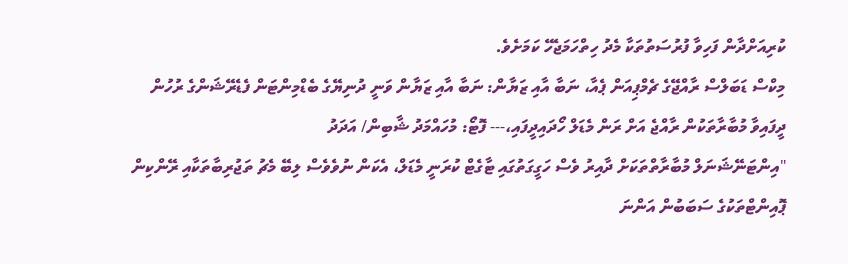ކުރިއަށްދާން ފަހިވާ ފުރުސަތުތަކާ މެދު ހިތްހަމަޖެހޭ ކަމަށެވެ.
މިކްސް ޑަބަލްސް ރާއްޖޭގެ ޗެމްޕިއަން ޕެއާ، ނަބާ އާއި ޒަޔާން: ނަބާ އާއި ޒަޔާން ވަނީ ދުނިޔޭގެ ބެޑްމިންޓަން ފެޑެރޭޝަންގެ ރުހުން ދީފައިވާ މުބާރާތަކުން ރާއްޖެ އަށް ރަން މެޑަލް ހޯދައިދީފައި،--- ފޮޓޯ: މުހައްމަދު ޝާބިން/ އަދަދު
"އިންޓަނޭޝަނަލް މުބާރާތްތަކަށް ދާއިރު ވެސް ހަގީގަތުގައި ޓާގެޓް ކުރަނީ މެޑަލް، އެކަން ނުވެވެސް ލިބޭ މެޗު ތަޖުރިބާތަކާއި ރޭންކިން ޕޮއިންޓްތަކުގެ ސަބަބުން އަންނަ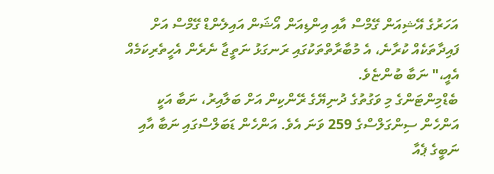އަހަރުގެ އޭޝިއަން ގޭމްސް އާއި އިންޑިއަން އޯޝަން އައިލެންޑް ގޭމްސް އަށް ފައިދާތަކެއް ކުރާނެ، އެ މުބާރާތްތަކުގައި ރަނގަޅު ނަތީޖާ ނެރެން އެހީތެރިކަމެއް އެއީ،" ނަބާ ބުންޏެވެ.
ބެޑްމިންޓަންގެ މި ވަގުތުގެ ދުނިޔޭގެ ރޭންކިން އަށް ބަލާއިރު، ނަބާ އަކީ އަންހެން ސިންގަލްސްގެ 259 ވަނަ އެވެ. އަންހެން ޑަބަލްސްގައި ނަބާ އާއި ނަބީގެ ޕެއާ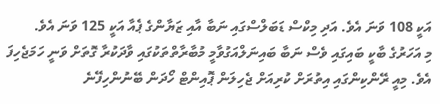އަކީ 108 ވަނަ އެވެ. އަދި މިކްސް ޑަބަލްސްގައި ނަބާ އާއި ޒަޔާންގެ ޕެއާ އަކީ 125 ވަނަ އެވެ.
މި އަހަރުގެ ބާކީ ބައިގައި ވެސް ނަބާ ބައިނަލްއަގުވާމީ މުބާރާތްތަކުގައި ވާދަކުރާ ގޮތަށް ވަނީ ހަމަޖެހިފަ އެވެ. މިއީ ރޭންކިންގައި އިތުރަށް ކުރިއަށް ޖެހިލަން ޕޮއިންޓް ހޯދަން ބޭނުންހިފޭނެ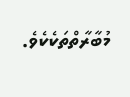މުބާރާތްތަކެކެވެ.